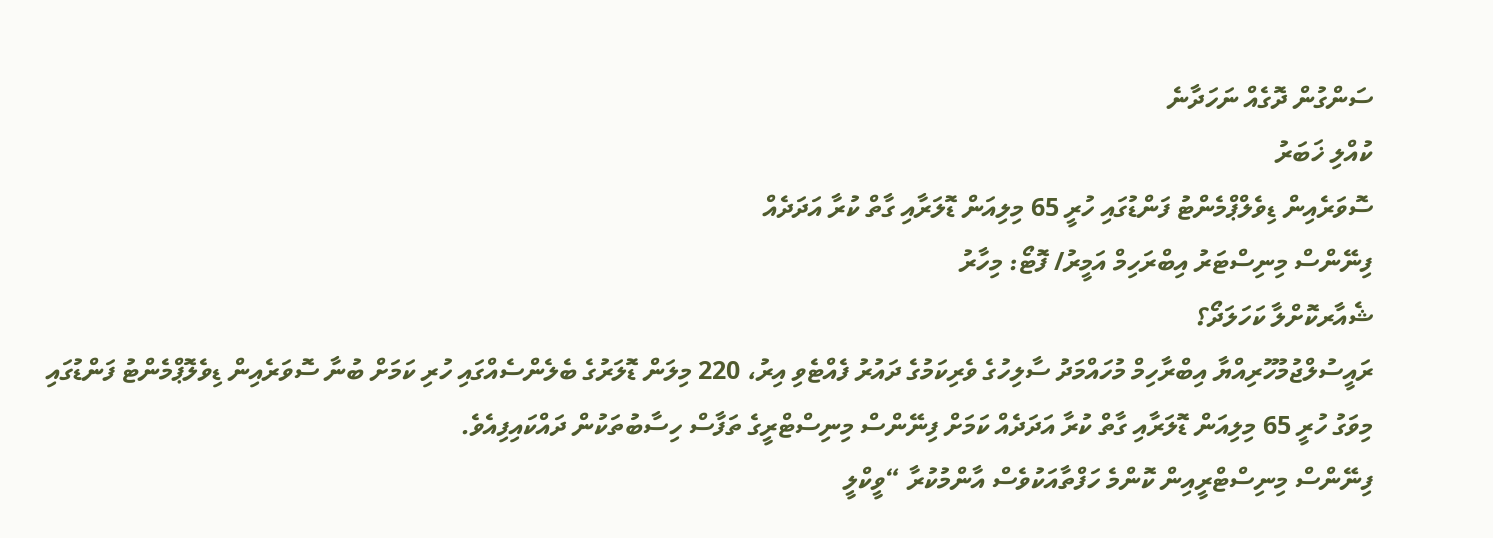ސަންގުން ދޮގެއް ނަހަދާނެ
ކުއްލި ޚަބަރު
ސޮވަރެއިން ޑިވެލްޕްމެންޓު ފަންޑުގައި ހުރީ 65 މިލިއަން ޑޮލަރާއި ގާތް ކުރާ އަދަދެއް
ފިނޭންސް މިނިސްޓަރު އިބްރަހިމް އަމީރު/ ފޮޓޯ: މިހާރު
ޝެއާރކޮށްލާ ކަހަލަދޯ؟
ރައީސުލްޖުމުހޫރިއްޔާ އިބްރާހިމް މުހައްމަދު ސާލިހުގެ ވެރިކަމުގެ ދައުރު ފެއްޓެވި އިރު، 220 މިލަން ޑޮލަރުގެ ބެލެންސެއްގައި ހުރި ކަމަށް ބުނާ ސޮވަރެއިން ޑިވެލޮޕްމެންޓު ފަންޑުގައި މިވަގު ހުރީ 65 މިލިއަން ޑޮލަރާއި ގާތް ކުރާ އަދަދެއް ކަމަށް ފިނޭންސް މިނިސްޓްރީގެ ތަފާސް ހިސާބުތަކުން ދައްކައިފިއެވެ.
ފިނޭންސް މިނިސްޓްރީއިން ކޮންމެ ހަފްތާއަކުވެސް އާންމުކުރާ “ވީކްލީ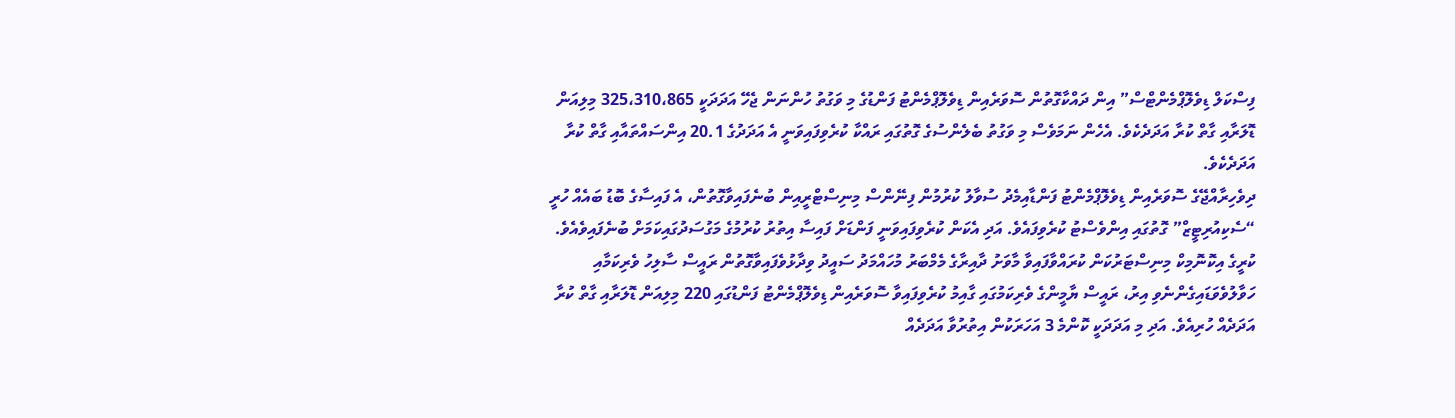ފިސްކަލް ޑިވެލޮޕްމެންޓްސް” އިން ދައްކާގޮތުން ސޮވަރެއިން ޑިވެލޮޕްމެންޓު ފަންޑުގެ މި ވަގުތު ހުންނަން ޖެހޭ އަދަދަކީ 325،310،865 މިލިއަން ޑޮލަރާއި ގާތް ކުރާ އަދަދެކެވެ. އެހެން ނަމަވެސް މި ވަގުތު ބެލެންސުގެ ގޮތުގައި ރައްކާ ކުރެވިފައިވަނީ އެ އަދަދުގެ 20.1 އިންސައްތައާއި ގާތް ކުރާ އަދަދެކެވެ.
ދިވެހިރާއްޖޭގެ ސޮވަރެއިން ޑިވެލޮޕްމެންޓު ފަންޑާއިމެދު ސުވާލު ކުރުމުން ފިނޭންސް މިނިސްޓްރީއިން ބުނެފައިވާގޮތުން، އެ ފައިސާގެ ބޮޑު ބައެއް ހުރީ “ސެކިއުރިޓީޒް” ގޮތުގައި އިންވެސްޓު ކުރެވިފައެވެ. އަދި އެކަން ކުރެވިފައިވަނީ ފަންޑަށް ފައިސާ އިތުރު ކުރުމުގެ މަގުސަދުގައިކަމަށް ބުނެފައިވެއެވެ.
ކުރީގެ އިކޮނޮމިކް މިނިސްޓަރުކަން ކުރައްވާފައިވާ މާވަށު ދާއިރާގެ މެމްބަރު މުހައްމަދު ސައީދު ވިދާޅުވެފައިވާގޮތުން ރައީސް ސާލިހު ވެރިކަމާއި ހަވާލުވެވަޑައިގެންނެވި އިރު، ރައީސް ޔާމީންގެ ވެރިކަމުގައި ގާއިމު ކުރެވިފައިވާ ސޮވަރެއިން ޑިވެލޮޕްމެންޓު ފަންޑުގައި 220 މިލިއަން ޑޮލަރާއި ގާތް ކުރާ އަދަދެއް ހުރިއެވެ. އަދި މި އަދަދަކީ ކޮންމެ 3 އަހަރަކުން އިތުރުވާ އަދަދެއް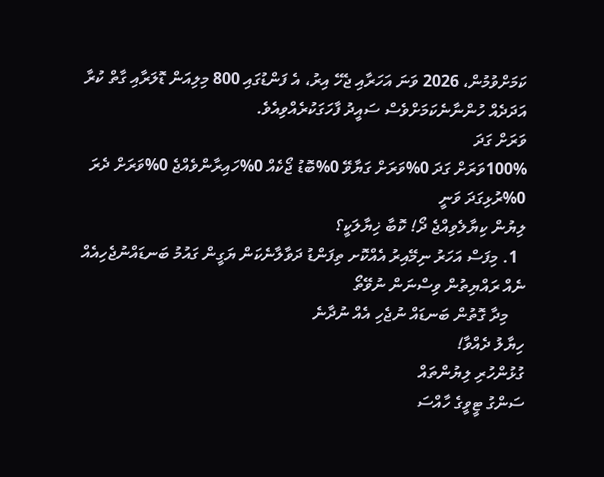ކަމަށްވުމުން، 2026 ވަނަ އަހަރާއި ޖެހޭ އިރު، އެ ފަންޑުގައި 800 މިލިއަން ޑޮލަރާއި ގާތް ކުރާ އަދަދެއް ހުންނާނެކަމަށްވެސް ސައީދު ފާހަގަކުރެއްވިއެވެ.
ވަރަށް ގަދަ
100%ވަރަށް ގަދަ 0%ވަރަށް ގަޔާވޭ 0%ބޮޑު ޖޯކެއް 0%ހައިރާންވެއްޖެ 0%ވަރަށް ދެރަ 0%ރުޅިގަދަ ވަނީ
ލިޔުން ކިޔާލެވިއްޖެ ދޯ! ކޮބާ ޚިޔާލަކީ؟
  1. މިފަސް އަހަރު ނިމޭއިރު އެއްކޮށ ތިފަންޑު ދަވާލާނެކަން ޔަގީން ގައުމު ބަނޑައްނުޖެހިއެއް ނެއް ރައްޔިތުން ވިސްނަން ނުވޭތޯ
    މިދާ ގޮތުން ބަނޑައް ނުޖެހި އެއް ނުދާނެ
ހިޔާލު ދެއްވާ!
ގުޅުންހުރި ލިޔުންތައް
ސަންގު ޓީވީގެ ހާއްސަ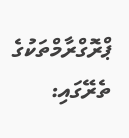ޕްރޮގްރާމްތަކުގެ ތެރޭގައި: